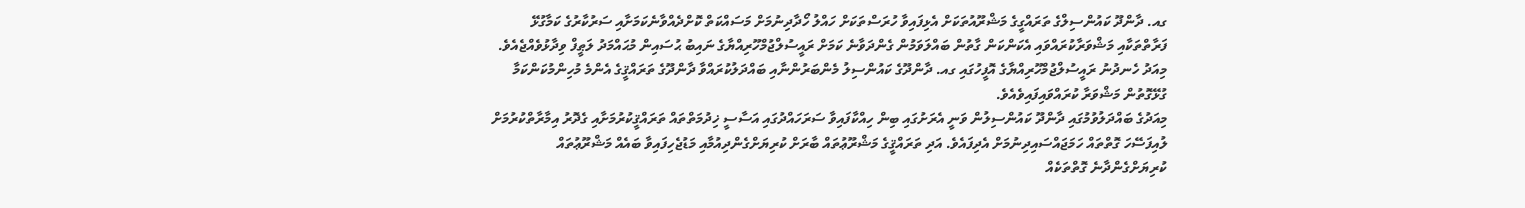ގއ. ދާންދޫ ކައުންސިލްގެ ތަރައްގީގެ މަޝްރޫއުތަކަށް އެޅިފައިވާ ހުރަސްތަކަށް ހައްލު ހޯދާދިނުމަށް މަސައްކަތް ކޮށްދެއްވާނެކަމަށާއި ސަރުކާރުގެ ކަމާގުޅޭ ފަރާތްތަކާއި މަޝްވަރާކުރައްވައި އެކަންކަން ގާތުން ބައްލަވަމުން ގެންދަވާނެ ކަމަށް ރައީސުލްޖުމްހޫރިއްޔާގެ ނައިބު ޙުސައިން މުޙައްމަދު ލަޠީފް ވިދާޅުވެއްޖެއެވެ.
މިއަދު ހެނދުނު ރައީސުލްޖުމްހޫރިއްޔާގެ އޮފީހުގައި ގއ. ދާންދޫގެ ކައުންސިލު މެންބަރުންނާއި ބައްދަލުކުރައްވާ ދާންދޫގެ ތަރައްޤީގެ އެންމެ މުހިންމުކަންކަމާ ގުޅޭގޮތުން މަޝްވަރާ ކުރައްވައިފައިވެއެވެ.
މިއަދުގެ ބައްދަލުވުމުގައި ދާންދޫ ކައުންސިލުން ވަނީ އެރަށުގައި ބިން ހިއްކާފައިވާ ސަރަހައްދުގައި އަސާސީ ޚިދުމަތްތައް ތަރައްޤީކުރުމަށާއި ގެދޮރު އިމާރާތްކުރުމަށް ލުއިފަސޭހަ ގޮތްތައް ހަމަޖައްސައިދިނުމަށް އެދިފައެވެ. އަދި ތަރައްޤީގެ މަޝްރޫޢުތައް ބާރަށް ކުރިޔަށްގެންދިއުމާއި މަޑުޖެހިފައިވާ ބައެއް މަޝްރޫޢުތައް ކުރިޔަށްގެންދާނެ ގޮތްތަކެއް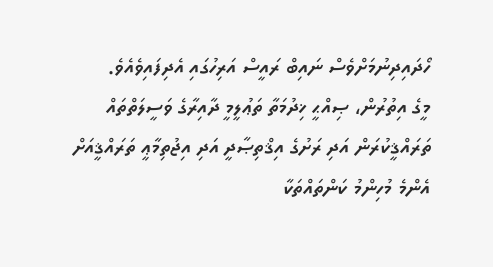ހޯދައިދިނުމަށްވެސް ނައިބް ރައީސް އަރިހުގައި އެދިފައިވެއެވެ.
މީގެ އިތުރުން، ޞިއްޙީ ޚިދުމަތާ ތަޢުލީމީ ދާއިރާގެ ވަސީލަތްތައް ތަރައްޤީކުރަން އަދި ރަށުގެ އިޤްތިޞާދީ އަދި އިޖުތިމާޢީ ތަރައްޤީއަށް އެންމެ މުހިންމު ކަންތައްތަކާ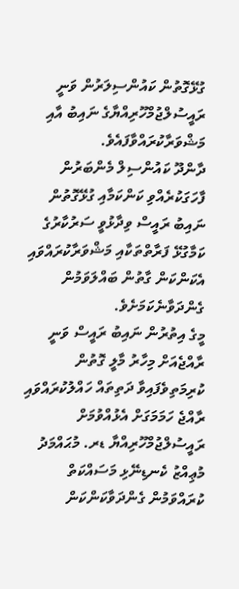ގުޅޭގޮތުން ކައުންސިލަރުން ވަނީ ރައީސުލްޖުމްހޫރިއްޔާގެ ނައިބު އާއި މަޝްވަރާކުރައްވާފައެވެ.
ދާންދޫ ކައުންސިލް މެންބަރުން ފާހަގަކުރެއްވި ކަންކަމާއި ގުޅޭގޮތުން ނައިބު ރައީސް ވިދާޅުވީ ސަރުކާރުގެ ކަމާގުޅޭ ފަރާތްތަކާއި މަޝްވަރާކުރައްވައި އެކަންކަން ގާތުން ބައްލަވަމުން ގެންދަވާނެކަމަށެވެ.
މީގެ އިތުރުން ނައިބު ރައީސް ވަނީ ރާއްޖެއަށް މިހާރު މާލީ ގޮތުން ކުރިމަތިވެފައިވާ ދަތިތައް ހައްލުކުރައްވައި ރާއްޖެ ހަމަމަގަށް އެޅުއްވުމަށް ރައީސުލްޖުމްހޫރިއްޔާ ޑރ. މުޙައްމަދު މުޢިއްޒު ކެނޑިނޭޅި މަސައްކަތް ކުރައްވަމުން ގެންދަވާކަންކަން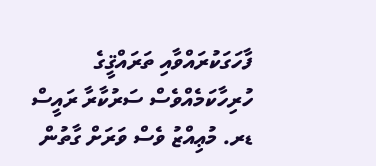ފާހަގަކުރައްވާއި ތަރައްޤީގެ ހުރިހާކަމެއްވެސް ސަރުކާރާ ރައީސް ޑރ. މުޢިއްޒު ވެސް ވަރަށް ގާތުން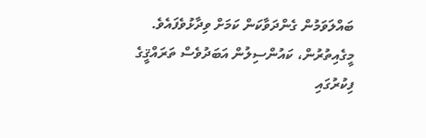ބައްލަވަމުން ގެންދަވާކަން ކަމަށް ވިދާޅުވެފައެވެ.
މީގެއިތުރުން، ކައުންސިލުން އަބަދުވެސް ތަރައްޤީގެ ފިކުރުގައި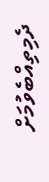ދެމިތިއްބެވުމަށް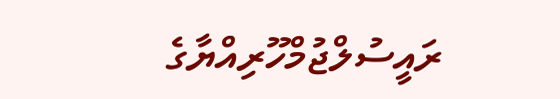ރައީސުލްޖުމްހޫރިއްޔާގެ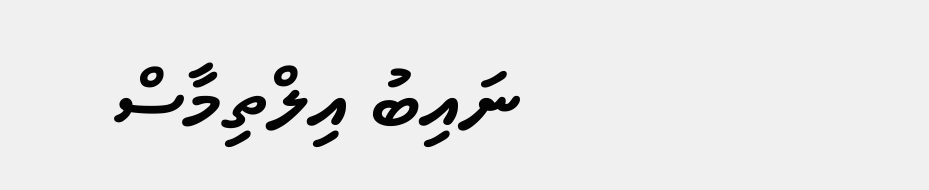ނައިބު އިލްތިމާސް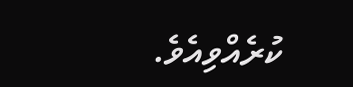ކުރެއްވިއެވެ.